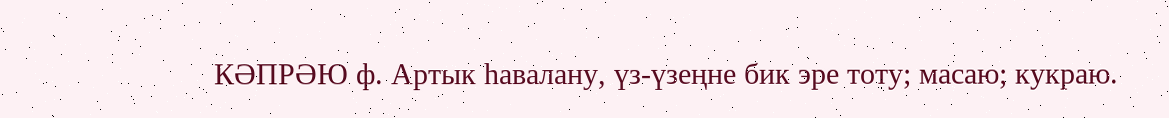КӘПРӘЮ ф. Артык һавалану, үз-үзеңне бик эре тоту; масаю; кукраю.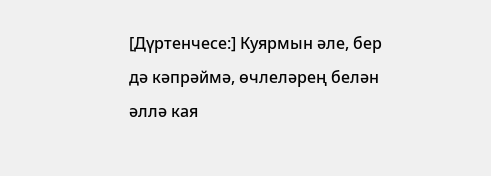[Дүртенчесе:] Куярмын әле, бер дә кәпрәймә, өчлеләрең белән әллә кая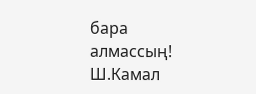бара алмассың! Ш.Камал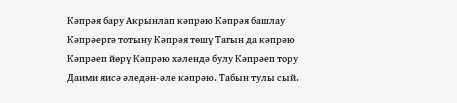Кәпрәя бару Акрынлап кәпрәю Кәпрәя башлау Кәпрәергә тотыну Кәпрәя төшү Тагын да кәпрәю Кәпрәеп йөрү Кәпрәю хәлендә булу Кәпрәеп тору Даими яисә әледән-әле кәпрәю. Табын тулы сый.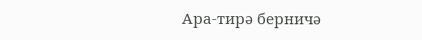Ара-тирә берничә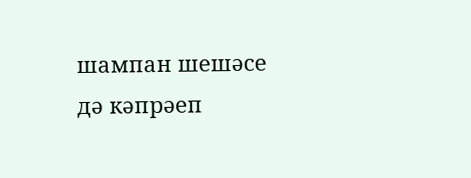шампан шешәсе дә кәпрәеп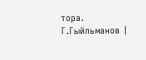тора. Г.Гыйльманов |